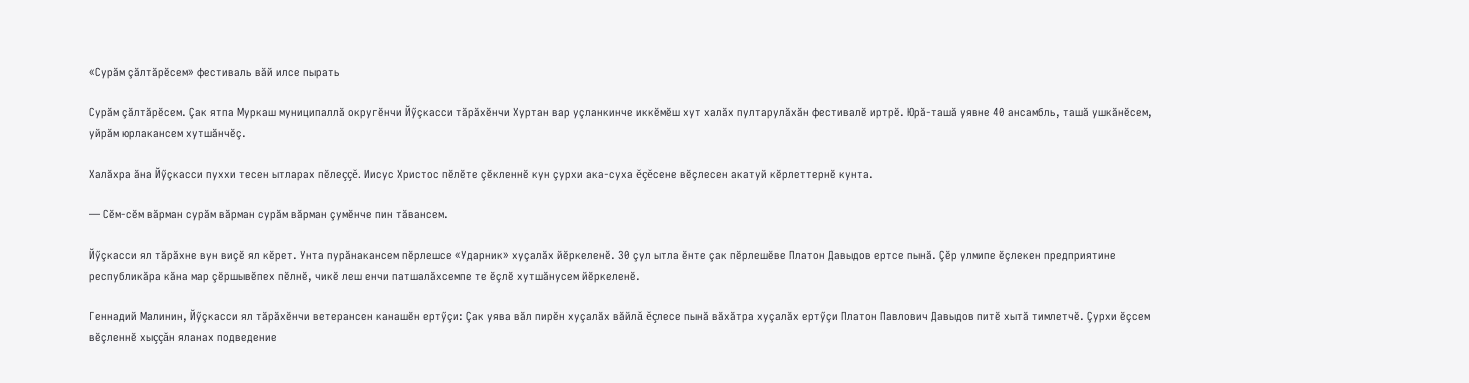«Сурăм çăлтăрĕсем» фестиваль вăй илсе пырать

Сурăм çăлтăрĕсем. Çак ятпа Муркаш муниципаллă округĕнчи Йӳçкасси тăрăхĕнчи Хуртан вар уçланкинче иккĕмĕш хут халăх пултарулăхăн фестивалĕ иртрĕ. Юрă-ташă уявне 40 ансамбль, ташă ушкăнĕсем, уйрăм юрлакансем хутшăнчĕç.

Халăхра ăна Йӳçкасси пуххи тесен ытларах пĕлеççĕ. Иисус Христос пĕлĕте çĕкленнĕ кун çурхи ака-суха ĕçĕсене вĕçлесен акатуй кĕрлеттернĕ кунта.

— Сĕм-сĕм вăрман сурăм вăрман сурăм вăрман çумĕнче пин тăвансем.

Йӳçкасси ял тăрăхне вун виçĕ ял кĕрет. Унта пурăнакансем пĕрлешсе «Ударник» хуçалăх йĕркеленĕ. 30 çул ытла ĕнте çак пĕрлешĕве Платон Давыдов ертсе пынă. Çĕр улмипе ĕçлекен предприятине республикăра кăна мар çĕршывĕпех пĕлнĕ, чикĕ леш енчи патшалăхсемпе те ĕçлĕ хутшăнусем йĕркеленĕ.

Геннадий Малинин, Йӳçкасси ял тăрăхĕнчи ветерансен канашĕн ертӳçи: Çак уява вăл пирĕн хуçалăх вăйлă ĕçлесе пынă вăхăтра хуçалăх ертӳçи Платон Павлович Давыдов питĕ хытă тимлетчĕ. Çурхи ĕçсем вĕçленнĕ хыççăн яланах подведение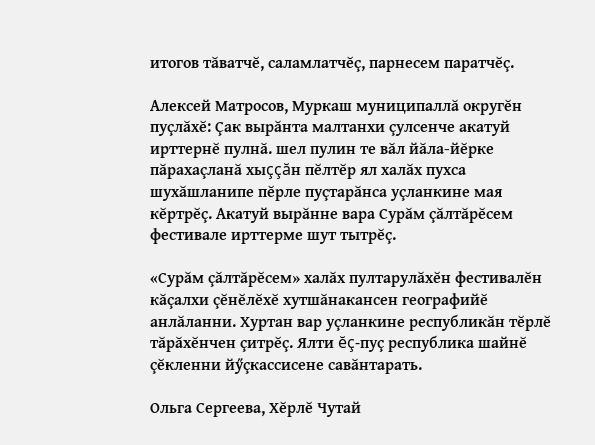итогов тăватчĕ, саламлатчĕç, парнесем паратчĕç.

Алексей Матросов, Муркаш муниципаллă округĕн пуçлăхĕ: Çак вырăнта малтанхи çулсенче акатуй ирттернĕ пулнă. шел пулин те вăл йăла-йĕрке пăрахаçланă хыççăн пĕлтĕр ял халăх пухса шухăшланипе пĕрле пуçтарăнса уçланкине мая кĕртрĕç. Акатуй вырăнне вара Сурăм çăлтăрĕсем фестивале ирттерме шут тытрĕç.

«Сурăм çăлтăрĕсем» халăх пултарулăхĕн фестивалĕн кăçалхи çĕнĕлĕхĕ хутшăнакансен географийĕ анлăланни. Хуртан вар уçланкине республикăн тĕрлĕ тăрăхĕнчен çитрĕç. Ялти ĕç-пуç республика шайнĕ çĕкленни йӳçкассисене савăнтарать.

Ольга Сергеева, Хĕрлĕ Чутай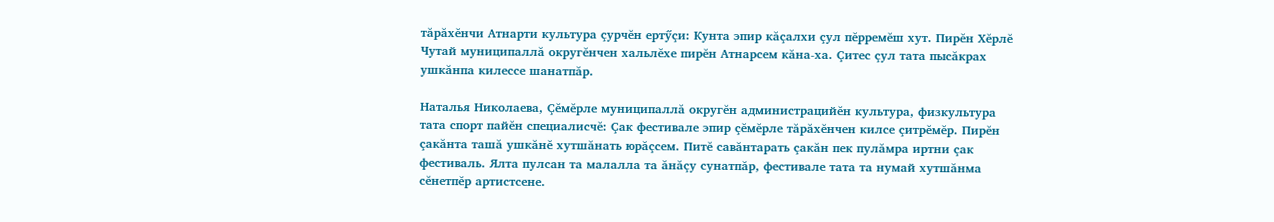тăрăхĕнчи Атнарти культура çурчĕн ертӳçи: Кунта эпир кăçалхи çул пĕрремĕш хут. Пирĕн Хĕрлĕ Чутай муниципаллă округĕнчен хальлĕхе пирĕн Атнарсем кăна-ха. Çитес çул тата пысăкрах ушкăнпа килессе шанатпăр.

Наталья Николаева, Çĕмĕрле муниципаллă округĕн администрацийĕн культура, физкультура тата спорт пайĕн специалисчĕ: Çак фестивале эпир çĕмĕрле тăрăхĕнчен килсе çитрĕмĕр. Пирĕн çакăнта ташă ушкăнĕ хутшăнать юрăçсем. Питĕ савăнтарать çакăн пек пулăмра иртни çак фестиваль. Ялта пулсан та малалла та ăнăçу сунатпăр, фестивале тата та нумай хутшăнма сĕнетпĕр артистсене.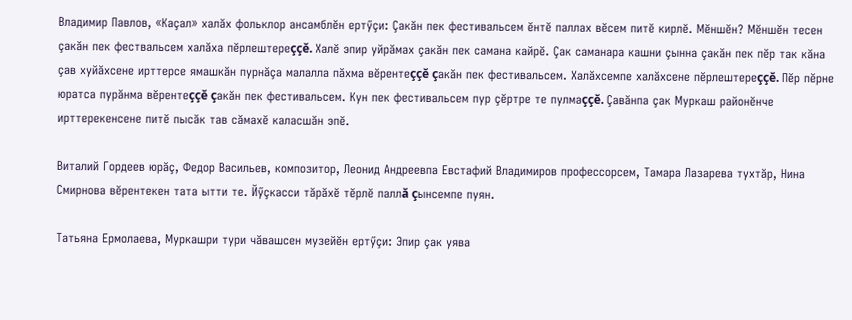Владимир Павлов, «Каçал» халăх фольклор ансамблĕн ертӳçи: Çакăн пек фестивальсем ĕнтĕ паллах вĕсем питĕ кирлĕ. Мĕншĕн? Мĕншĕн тесен çакăн пек фествальсем халăха пĕрлештереççĕ. Халĕ эпир уйрăмах çакăн пек самана кайрĕ. Çак саманара кашни çынна çакăн пек пĕр так кăна çав хуйăхсене ирттерсе ямашкăн пурнăçа малалла пăхма вĕрентеççĕ çакăн пек фестивальсем. Халăхсемпе халăхсене пĕрлештереççĕ. Пĕр пĕрне юратса пурăнма вĕрентеççĕ çакăн пек фестивальсем. Кун пек фестивальсем пур çĕртре те пулмаççĕ. Çавăнпа çак Муркаш районĕнче ирттерекенсене питĕ пысăк тав сăмахĕ каласшăн эпĕ.

Виталий Гордеев юрăç, Федор Васильев, композитор, Леонид Андреевпа Евстафий Владимиров профессорсем, Тамара Лазарева тухтăр, Нина Смирнова вĕрентекен тата ытти те. Йӳçкасси тăрăхĕ тĕрлĕ паллă çынсемпе пуян.

Татьяна Ермолаева, Муркашри тури чăвашсен музейĕн ертӳçи: Эпир çак уява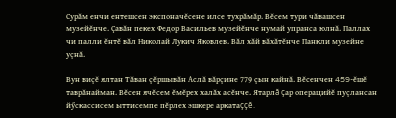Сурăм енчи ентешсен экспоначĕсене илсе тухрăмăр. Вĕсем тури чăвашсен музейĕнче. Çавăн пекех Федор Васильев музейĕнче нумай упранса юлнă. Паллах чи палли ĕнтĕ вăл Николай Лукич Яковлев. Вăл хăй вăхăтĕнче Панкли музейне уçнă.

Вун виçĕ ялтан Тăван çĕршывăн Аслă вăрçине 779 çын кайнă. Вĕсенчен 459-ĕшĕ таврăнайман. Вĕсен ячĕсем ĕмĕрех халăх асĕнче. Ятарлă çар операцийĕ пуçлансан йӳскассисем ыттисемпе пĕрлех эшкере аркатаççĕ.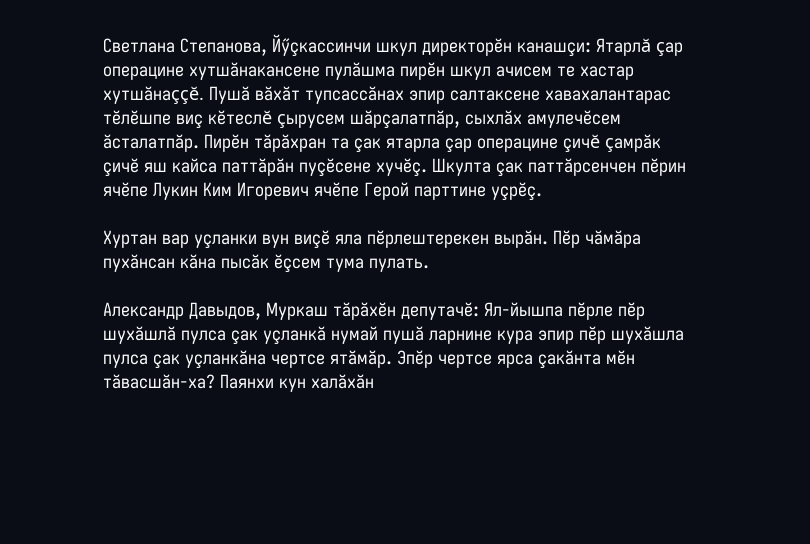Светлана Степанова, Йӳçкассинчи шкул директорĕн канашçи: Ятарлă çар операцине хутшăнакансене пулăшма пирĕн шкул ачисем те хастар хутшăнаççĕ. Пушă вăхăт тупсассăнах эпир салтаксене хавахалантарас тĕлĕшпе виç кĕтеслĕ çырусем шăрçалатпăр, сыхлăх амулечĕсем ăсталатпăр. Пирĕн тăрăхран та çак ятарла çар операцине çичĕ çамрăк çичĕ яш кайса паттăрăн пуçĕсене хучĕç. Шкулта çак паттăрсенчен пĕрин ячĕпе Лукин Ким Игоревич ячĕпе Герой парттине уçрĕç.

Хуртан вар уçланки вун виçĕ яла пĕрлештерекен вырăн. Пĕр чăмăра пухăнсан кăна пысăк ĕçсем тума пулать.

Александр Давыдов, Муркаш тăрăхĕн депутачĕ: Ял-йышпа пĕрле пĕр шухăшлă пулса çак уçланкă нумай пушă ларнине кура эпир пĕр шухăшла пулса çак уçланкăна чертсе ятăмăр. Эпĕр чертсе ярса çакăнта мĕн тăвасшăн-ха? Паянхи кун халăхăн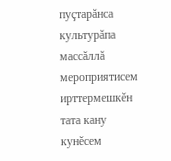пуçтарăнса культурăпа массăллă мероприятисем ирттермешкĕн тата кану кунĕсем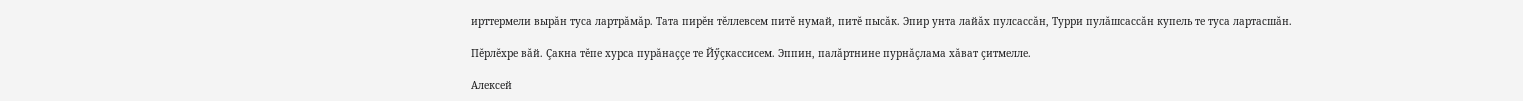ирттермели вырăн туса лартрăмăр. Тата пирĕн тĕллевсем питĕ нумай, питĕ пысăк. Эпир унта лайăх пулсассăн, Турри пулăшсассăн купель те туса лартасшăн.

Пĕрлĕхре вăй. Çакна тĕпе хурса пурăнаççе те Йӳçкассисем. Эппин, палăртнине пурнăçлама хăват çитмелле.

Алексей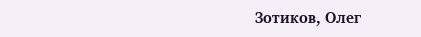Зотиков, Олег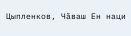Цыпленков, Чăваш Ен наци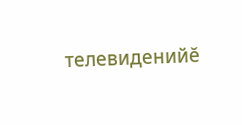телевиденийĕ